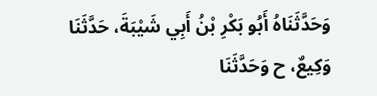وَحَدَّثَنَاهُ أَبُو بَكْرِ بْنُ أَبِي شَيْبَةَ، حَدَّثَنَا وَكِيعٌ، ح وَحَدَّثَنَا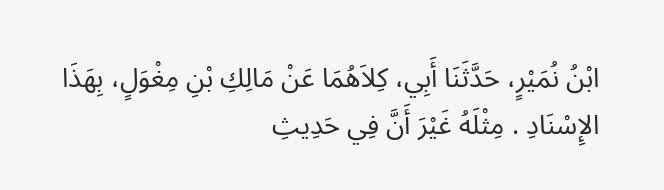ابْنُ نُمَيْرٍ، حَدَّثَنَا أَبِي، كِلاَهُمَا عَنْ مَالِكِ بْنِ مِغْوَلٍ، بِهَذَا الإِسْنَادِ . مِثْلَهُ غَيْرَ أَنَّ فِي حَدِيثِ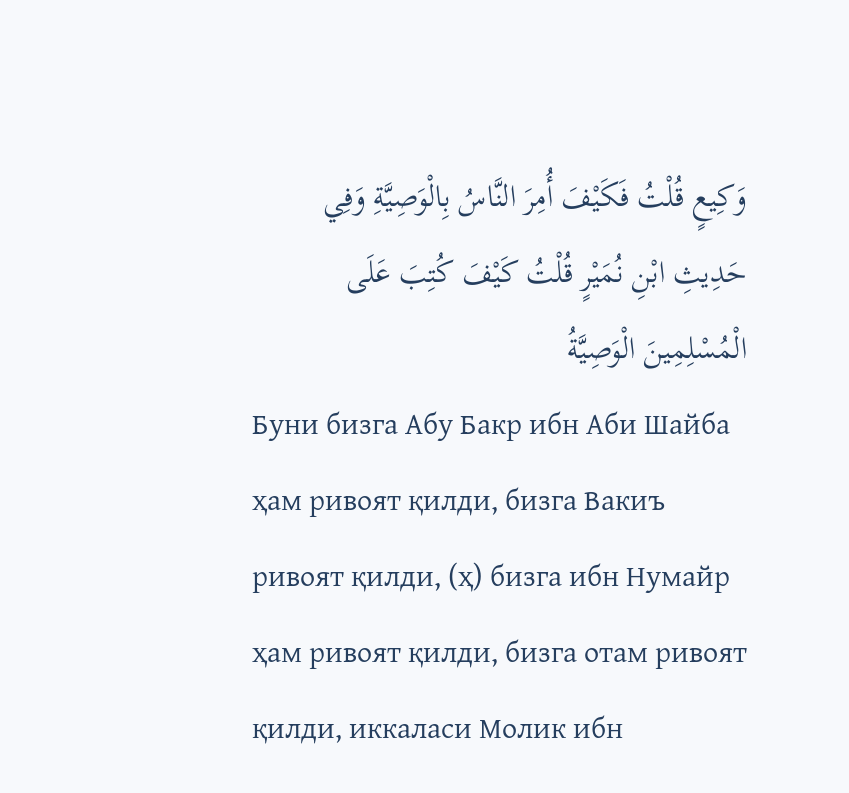وَكِيعٍ قُلْتُ فَكَيْفَ أُمِرَ النَّاسُ بِالْوَصِيَّةِ وَفِي حَدِيثِ ابْنِ نُمَيْرٍ قُلْتُ كَيْفَ كُتِبَ عَلَى الْمُسْلِمِينَ الْوَصِيَّةُ
Буни бизга Абу Бакр ибн Аби Шайба ҳам ривоят қилди, бизга Вакиъ ривоят қилди, (ҳ) бизга ибн Нумайр ҳам ривоят қилди, бизга отам ривоят қилди, иккаласи Молик ибн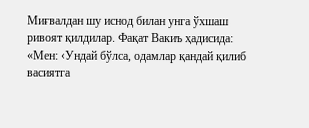Миғвалдан шу иснод билан унга ўхшаш ривоят қилдилар. Фақат Вакиъ ҳадисида: «Мен: ‹Ундай бўлса, одамлар қандай қилиб васиятга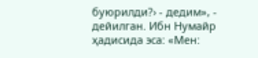буюрилди?› - дедим», - дейилган. Ибн Нумайр ҳадисида эса: «Мен: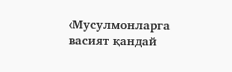‹Мусулмонларга васият қандай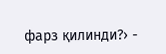фарз қилинди?› -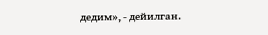дедим», - дейилган.